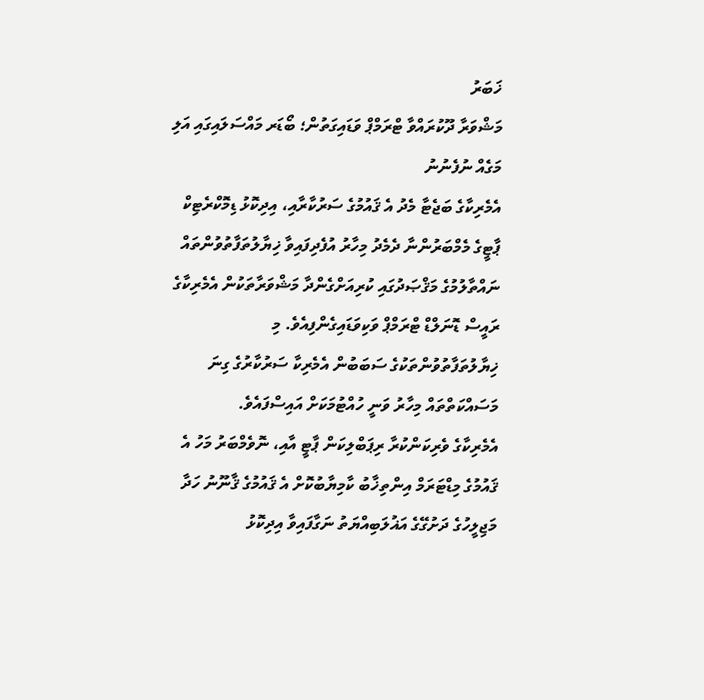ޚަބަރު
މަޝްވަރާ ދޫކުރައްވާ ޓްރަމްޕް ވަޑައިގަތުން؛ ބޯޑަރ މައްސަލައިގައި އަލި މަގެއް ނުފެނުނު
އެމެރިކާގެ ބަޖެޓާ މެދު އެ ޤައުމުގެ ސަރުކާރާއި، އިދިކޮޅު ޑިމޮކްރެޓިކް ޕާޓީގެ މެމްބަރުންނާ ދެމެދު މިހާރު އުފެދިފައިވާ ޚިޔާލުތަފާތުވުންތައް ނައްތާލުމުގެ މަޤްޞަދުގައި ކުރިއަށްގެންދާ މަޝްވަރާތަކުން އެމެރިކާގެ ރައީސް ޑޮނަލްޑް ޓްރަމްޕް ވަކިވަޑައިގެންފިއެވެ. މި ޚިޔާލުތަފާތުވުންތަކުގެ ސަބަބުން އެމެރިކާ ސަރުކާރުގެ ގިނަ މަސައްކަތްތައް މިހާރު ވަނީ ހުއްޓުމަކަށް އައިސްފައެވެ.
އެމެރިކާގެ ވެރިކަންކުރާ ރިޕަބްލިކަން ޕާޓީ އާއި، ނޮވެމްބަރު މަހު އެ ޤައުމުގެ މިޑްޓަރަމް އިންތިޚާބު ކާމިޔާބުކޮށް އެ ޤައުމުގެ ޤާނޫނު ހަދާ މަޖިލީހުގެ ދަށުގޭގެ އަޣުލަބިއްޔަތު ނަގާފައިވާ އިދިކޮޅު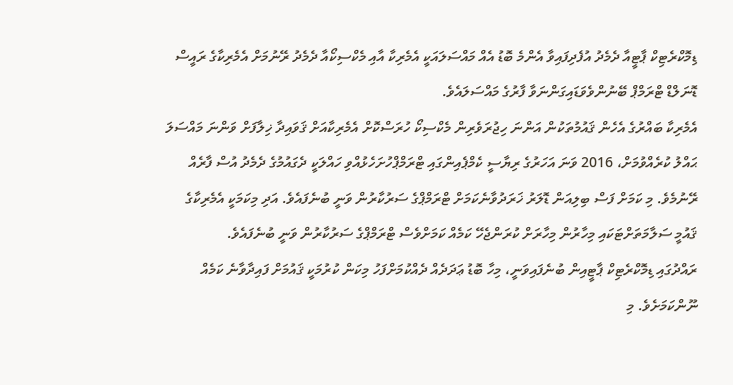ޑިމޮކްރެޓިކް ޕާޓީއާ ދެމެދު އުފެދިފައިވާ އެންމެ ބޮޑު އެއް މައްސަލައަކީ އެމެރިކާ އާއި މެކްސިކޯއާ ދެމެދު ރޭނުމަށް އެމެރިކާގެ ރައީސް ޑޮނަލްޑް ޓްރަމްޕް ބޭނުންވެވަޑައިގަންނަވާ ފާރުގެ މައްސަލައެވެ.
އެމެރިކާ ބައްރުގެ އެހެން ޤައުމުތަކުން އަންނަ ހިޖުރަވެރިން މެކްސިކޯ ހުރަސްކޮށް އެމެރިކާއަށް ޤަވައިދާ ޚިލާފަށް ވަންނަ މައްސަލަ ޙައްލު ކުރެއްވުމަށް، 2016 ވަނަ އަހަރުގެ ރިޔާސީ ކެމްޕެއިންގައި ޓްރަމްޕްހުށަހެޅުއްވި ހައްލަކީ ދެގައުމުގެ ދެމެދު އުސް ފާރެއް ރޭނުމެވެ. މި ކަމަށް ފަސް ބިލިއަން ޑޮލަރު ޚަރަދުވާނެކަމަށް ޓްރަމްޕްގެ ސަރުކާރުން ވަނީ ބުނެފައެވެ. އަދި މިކަމަކީ އެމެރިކާގެ ޤައުމީ ސަލާމަތަށްޓަކައި މިހާރުން މިހާރަށް ކުރަންޖެހޭ ކަމެއް ކަމަށްވެސް ޓްރަމްޕްގެ ސަރުކާރުން ވަނީ ބުނެފައެވެ.
ރައްދުގައި ޑިމޮކްރެޓިކް ޕާޓީއިން ބުނެފައިވަނީ، މިހާ ބޮޑު ޢަދަދެއް ދެއްކުމަށްފަހު މިކަން ކުރުމަކީ ޤައުމަށް ފައިދާވާނެ ކަމެއް ނޫންކަމަށެވެ. މި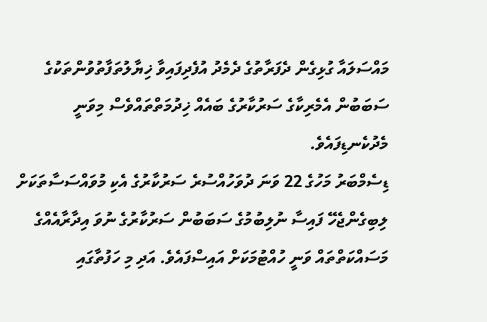މައްސަލައާ ގުޅިގެން ދެފަރާތުގެ ދެމެދު އުފެދިފައިވާ ޚިޔާލުތަފާތުވުންތަކުގެ ސަބަބުން އެމެރިކާގެ ސަރުކާރުގެ ބައެއް ޚިދުމަތްތައްވެސް މިވަނީ މެދުކެނޑިފައެވެ.
ޑިސެމްބަރު މަހުގެ 22 ވަނަ ދުވަހުއްސުރެ ސަރުކާރުގެ އެކި މުވައްސަސާތަކަށް ލިބިގެންޖެހޭ ފައިސާ ނުލިބުމުގެ ސަބަބުން ސަރުކާރުގެ ނުވަ އިދާރާއެއްގެ މަސައްކަތްތައް ވަނީ ހުއްޓުމަކަށް އައިސްފައެވެ. އަދި މި ހަފުތާގައި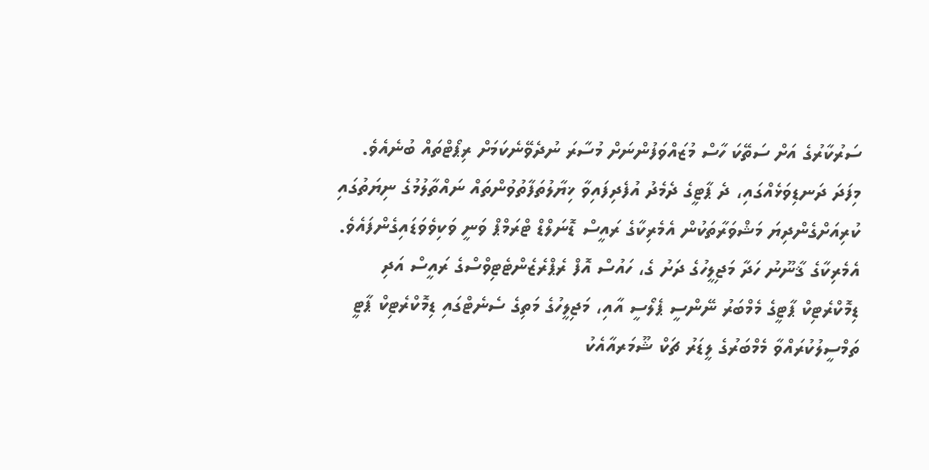ސަރުކާރުގެ އަށް ސަތޭކަ ހާސް މުޒައްވަފުންނަށް މުސާރަ ނުދެވޭނެކަމަށް ރިޕޯޓްތައް ބުނެއެވެ.
މިފަދަ ދަނޑިވަޅެއްގައި، ދެ ޕާޓީގެ ދެމެދު އުފެދިފައިވާ ޚިޔާލުތަފާތުވުންތައް ނައްތާލުމުގެ ނިޔަތުގައި ކުރިއަށްގެންދިޔަ މަޝްވަރާތަކުން އެމެރިކާގެ ރައީސް ޑޮނަލްޑް ޓްރަމްޕް ވަނީ ވަކިވެވަޑައިގެންފައެވެ. އެމެރިކާގެ ޤާނޫނު ހަދާ މަޖިލީހުގެ ދަށު ގެ، ހައުސް އޮފް ރެޕްރެޒެންޓެޓިވްސްގެ ރައީސް އަދި ޑިމޮކްރެޓިކް ޕާޓީގެ މެމްބަރު ނޭންސީ ޕެލޯސީ އާއި، މަޖިލީހުގެ މަތިގެ ސެނެޓްގައި ޑިމޮކްރެޓިކް ޕާޓީ ތަމްސީލުކުރައްވާ މެމްބަރުގެ ލީޑަރު ޗަކް ޝޫމަރއާއެކު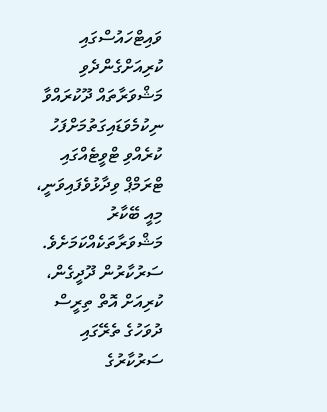ވައިޓްހައުސްގައި ކުރިއަށްގެންދެވި މަޝްވަރާތައް ދޫކުރައްވާ ނިކުމެވަޑައިގަތުމަށްފަހު ކުރެއްވި ޓްވީޓެއްގައި ޓްރަމްޕް ވިދާޅުވެފައިވަނީ، މިއީ ބޭކާރު މަޝްވަރާތަކެއްކަމަށެވެ.
ސަރުކާރުން ދޫދީގެން، ކުރިއަށް އޮތް ތިރީސް ދުވަހުގެ ތެރޭގައި ސަރުކާރުގެ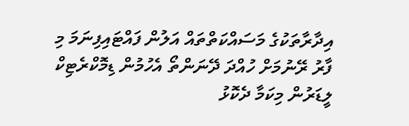އިދާރާތަކުގެ މަސައްކަތްތައް އަލުން ފައްޓައިފިނަމަ މި ފާރު ރޭނުމަށް ހުއްދަ ދޭނަންތޯ އެހުމުން ޑިމޮކްރެޓިކް ލީޑަރުން މިކަމާ ދެކޮޅު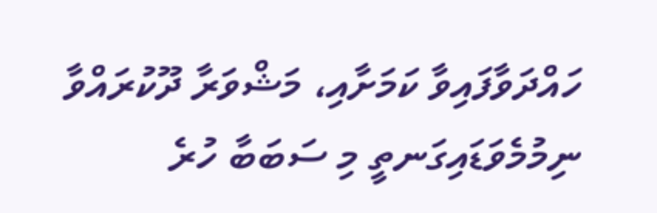ހައްދަވާފައިވާ ކަމަށާއި، މަޝްވަރާ ދޫކުރައްވާ ނިމުމެވަޑައިގަނތީ މި ސަބަބާ ހުރެ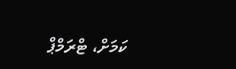ކަމަށް، ޓްރަމްޕް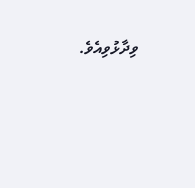ވިދާޅުވިއެވެ.